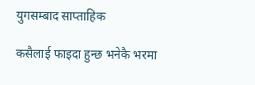युगसम्बाद साप्ताहिक

कसैलाई फाइदा हुन्छ भनेकै भरमा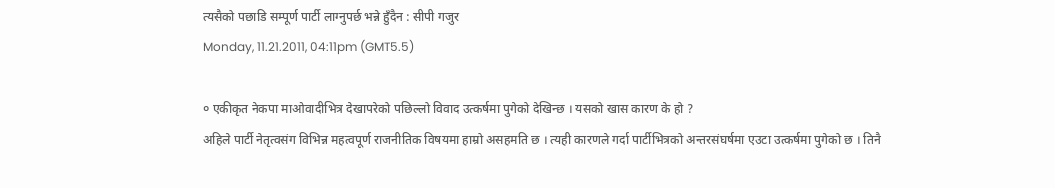त्यसैको पछाडि सम्पूर्ण पार्टी लाग्नुपर्छ भन्ने हुँदैन : सीपी गजुर
Monday, 11.21.2011, 04:11pm (GMT5.5)

० एकीकृत नेकपा माओवादीभित्र देखापरेको पछिल्लो विवाद उत्कर्षमा पुगेको देखिन्छ । यसको खास कारण के हो ?
अहिले पार्टी नेतृत्वसंग विभिन्न महत्वपूर्ण राजनीतिक विषयमा हाम्रो असहमति छ । त्यही कारणले गर्दा पार्टीभित्रको अन्तरसंघर्षमा एउटा उत्कर्षमा पुगेको छ । तिनै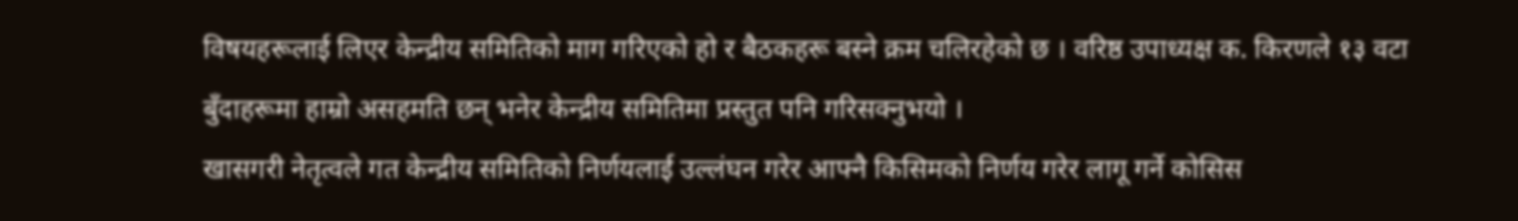विषयहरूलाई लिएर केन्द्रीय समितिको माग गरिएको हो र बैठकहरू बस्ने क्रम चलिरहेको छ । वरिष्ठ उपाध्यक्ष क. किरणले १३ वटा बुँदाहरूमा हाम्रो असहमति छन् भनेर केन्द्रीय समितिमा प्रस्तुत पनि गरिसक्नुभयो ।
खासगरी नेतृत्वले गत केन्द्रीय समितिको निर्णयलाई उल्लंघन गरेर आफ्नै किसिमको निर्णय गरेर लागू गर्ने कोसिस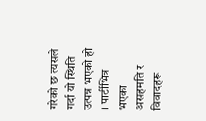गरेको छ त्यसले गर्दा यो स्थिति उत्पन्न भएको हो । पार्टीभित्र भएका असहमति र विवादहरू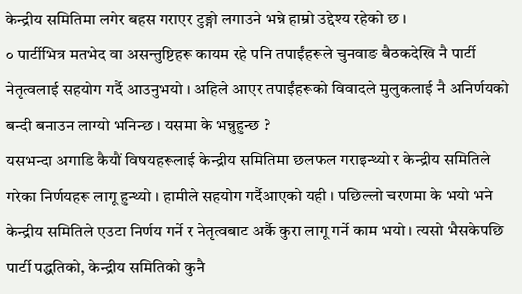केन्द्रीय समितिमा लगेर बहस गराएर टुङ्गो लगाउने भन्ने हाम्रो उद्देश्य रहेको छ ।
० पार्टीभित्र मतभेद वा असन्तुष्टिहरू कायम रहे पनि तपाईंहरूले चुनवाङ बैठकदेखि नै पार्टी नेतृत्वलाई सहयोग गर्दै आउनुभयो । अहिले आएर तपाईंहरूको विवादले मुलुकलाई नै अनिर्णयको बन्दी बनाउन लाग्यो भनिन्छ । यसमा के भन्नुहुन्छ ?
यसभन्दा अगाडि कैयौं विषयहरूलाई केन्द्रीय समितिमा छलफल गराइन्थ्यो र केन्द्रीय समितिले गरेका निर्णयहरू लागू हुन्थ्यो । हामीले सहयोग गर्दैआएको यही । पछिल्लो चरणमा के भयो भने केन्द्रीय समितिले एउटा निर्णय गर्ने र नेतृत्वबाट अर्कै कुरा लागू गर्ने काम भयो । त्यसो भैसकेपछि पार्टी पद्धतिको, केन्द्रीय समितिको कुनै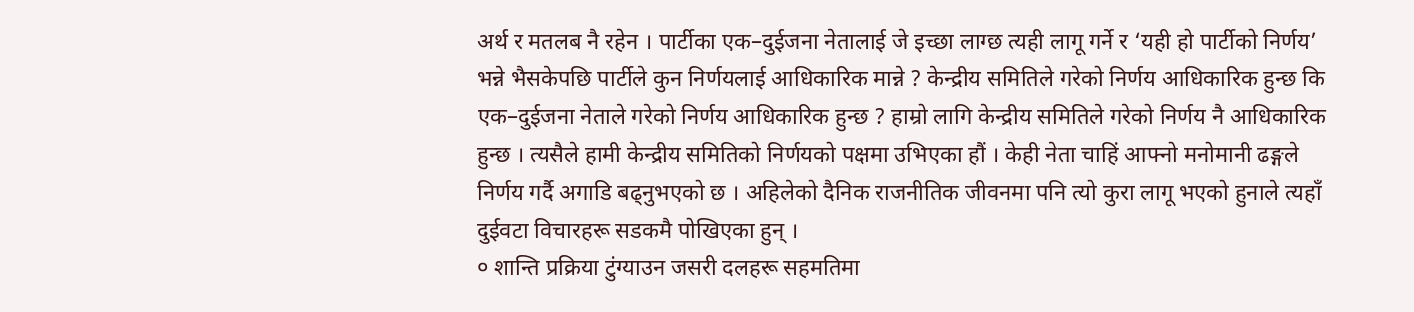अर्थ र मतलब नै रहेन । पार्टीका एक–दुईजना नेतालाई जे इच्छा लाग्छ त्यही लागू गर्ने र ‘यही हो पार्टीको निर्णय’ भन्ने भैसकेपछि पार्टीले कुन निर्णयलाई आधिकारिक मान्ने ? केन्द्रीय समितिले गरेको निर्णय आधिकारिक हुन्छ कि एक–दुईजना नेताले गरेको निर्णय आधिकारिक हुन्छ ? हाम्रो लागि केन्द्रीय समितिले गरेको निर्णय नै आधिकारिक हुन्छ । त्यसैले हामी केन्द्रीय समितिको निर्णयको पक्षमा उभिएका हौं । केही नेता चाहिं आफ्नो मनोमानी ढङ्गले निर्णय गर्दै अगाडि बढ्नुभएको छ । अहिलेको दैनिक राजनीतिक जीवनमा पनि त्यो कुरा लागू भएको हुनाले त्यहाँ दुईवटा विचारहरू सडकमै पोखिएका हुन् ।
० शान्ति प्रक्रिया टुंग्याउन जसरी दलहरू सहमतिमा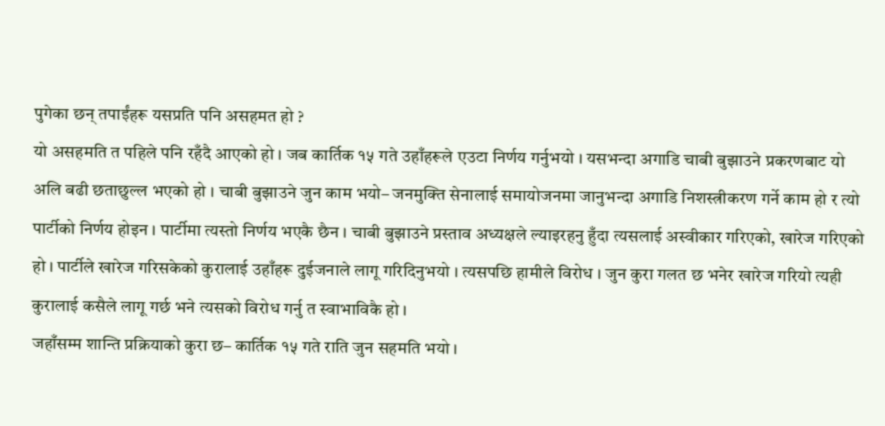पुगेका छन् तपाईंहरू यसप्रति पनि असहमत हो ?
यो असहमति त पहिले पनि रहँदै आएको हो । जब कार्तिक १५ गते उहाँहरूले एउटा निर्णय गर्नुभयो । यसभन्दा अगाडि चाबी बुझाउने प्रकरणबाट यो अलि बढी छताछुल्ल भएको हो । चाबी बुझाउने जुन काम भयो– जनमुक्ति सेनालाई समायोजनमा जानुभन्दा अगाडि निशस्त्रीकरण गर्ने काम हो र त्यो पार्टीको निर्णय होइन । पार्टीमा त्यस्तो निर्णय भएकै छैन । चाबी बुझाउने प्रस्ताव अध्यक्षले ल्याइरहनु हुँदा त्यसलाई अस्वीकार गरिएको, खारेज गरिएको हो । पार्टीले खारेज गरिसकेको कुरालाई उहाँहरू दुईजनाले लागू गरिदिनुभयो । त्यसपछि हामीले विरोध । जुन कुरा गलत छ भनेर खारेज गरियो त्यही कुरालाई कसैले लागू गर्छ भने त्यसको विरोध गर्नु त स्वाभाविकै हो ।
जहाँसम्म शान्ति प्रक्रियाको कुरा छ– कार्तिक १५ गते राति जुन सहमति भयो ।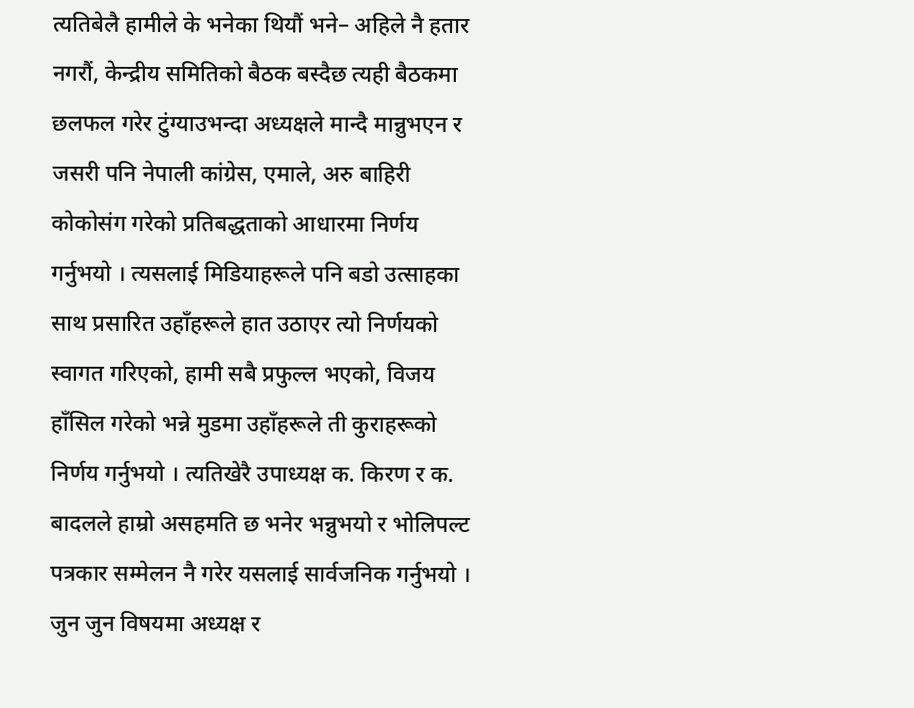त्यतिबेलै हामीले के भनेका थियौं भने– अहिले नै हतार नगरौं, केन्द्रीय समितिको बैठक बस्दैछ त्यही बैठकमा छलफल गरेर टुंग्याउभन्दा अध्यक्षले मान्दै मान्नुभएन र जसरी पनि नेपाली कांग्रेस, एमाले, अरु बाहिरी कोकोसंग गरेको प्रतिबद्धताको आधारमा निर्णय गर्नुभयो । त्यसलाई मिडियाहरूले पनि बडो उत्साहका साथ प्रसारित उहाँहरूले हात उठाएर त्यो निर्णयको स्वागत गरिएको, हामी सबै प्रफुल्ल भएको, विजय हाँसिल गरेको भन्ने मुडमा उहाँहरूले ती कुराहरूको निर्णय गर्नुभयो । त्यतिखेरै उपाध्यक्ष क. किरण र क. बादलले हाम्रो असहमति छ भनेर भन्नुभयो र भोलिपल्ट पत्रकार सम्मेलन नै गरेर यसलाई सार्वजनिक गर्नुभयो । जुन जुन विषयमा अध्यक्ष र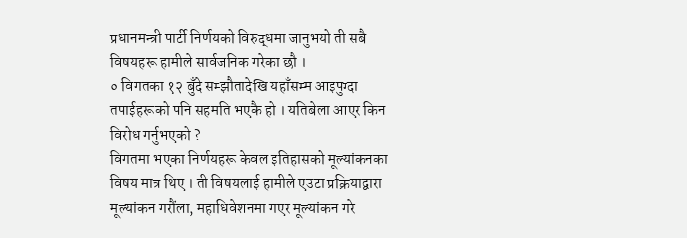प्रधानमन्त्री पार्टी निर्णयको विरुद्धमा जानुभयो ती सबै विषयहरू हामीले सार्वजनिक गरेका छौ ।
० विगतका १२ बुँदे सम्झौतादेखि यहाँसम्म आइपुग्दा तपाईहरूको पनि सहमति भएकै हो । यतिबेला आएर किन विरोध गर्नुभएको ?
विगतमा भएका निर्णयहरू केवल इतिहासको मूल्यांकनका विषय मात्र थिए । ती विषयलाई हामीले एउटा प्रक्रियाद्वारा मूल्यांकन गरौंला, महाधिवेशनमा गएर मूल्यांकन गरे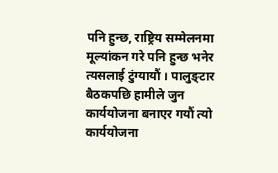पनि हुन्छ, राष्ट्रिय सम्मेलनमा मूल्यांकन गरे पनि हुन्छ भनेर त्यसलाई टुंग्यायौं । पालुङ्टार बैठकपछि हामीले जुन कार्ययोजना बनाएर गयौं त्यो कार्ययोजना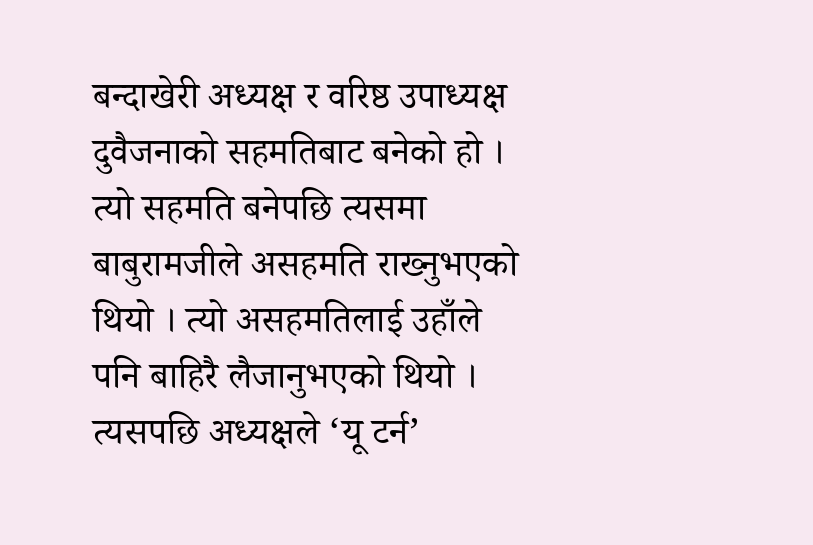बन्दाखेरी अध्यक्ष र वरिष्ठ उपाध्यक्ष दुवैजनाको सहमतिबाट बनेको हो । त्यो सहमति बनेपछि त्यसमा बाबुरामजीले असहमति राख्नुभएको थियो । त्यो असहमतिलाई उहाँले पनि बाहिरै लैजानुभएको थियो । त्यसपछि अध्यक्षले ‘यू टर्न’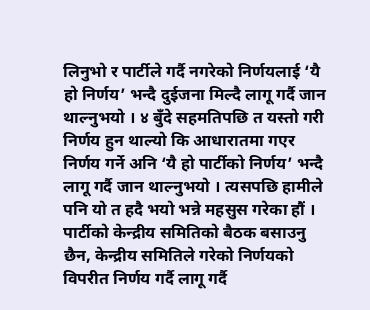लिनुभो र पार्टीले गर्दै नगरेको निर्णयलाई ‘यै हो निर्णय’ भन्दै दुईजना मिल्दै लागू गर्दै जान थाल्नुभयो । ४ बुँदे सहमतिपछि त यस्तो गरी निर्णय हुन थाल्यो कि आधारातमा गएर निर्णय गर्ने अनि ‘यै हो पार्टीको निर्णय’ भन्दै लागू गर्दै जान थाल्नुभयो । त्यसपछि हामीले पनि यो त हदै भयो भन्ने महसुस गरेका हौं । पार्टीको केन्द्रीय समितिको बैठक बसाउनु छैन, केन्द्रीय समितिले गरेको निर्णयको विपरीत निर्णय गर्दै लागू गर्दै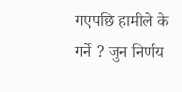गएपछि हामीले के गर्ने ? जुन निर्णय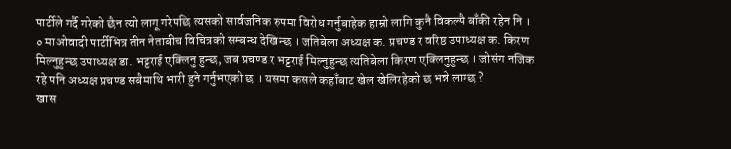पार्टीले गर्दै गरेको छैन त्यो लागू गरेपछि त्यसको सार्वजनिक रुपमा विरोध गर्नुबाहेक हाम्रो लागि कुनै विकल्पै बाँकी रहेन नि ।
० माओवादी पार्टीभित्र तीन नेताबीच विचित्रको सम्बन्ध देखिन्छ । जतिबेला अध्यक्ष क. प्रचण्ड र वरिष्ठ उपाध्यक्ष क. किरण मिल्नुहुन्छ उपाध्यक्ष डा. भट्टराई एक्लिनु हुन्छ, जब प्रचण्ड र भट्टराई मिल्नुहुन्छ त्यतिबेला किरण एक्लिनुहुन्छ । जोसंग नजिक रहे पनि अध्यक्ष प्रचण्ड सबैमाथि भारी हुने गर्नुभएको छ । यसमा कसले कहाँबाट खेल खेलिरहेको छ भन्ने लाग्छ ?
खास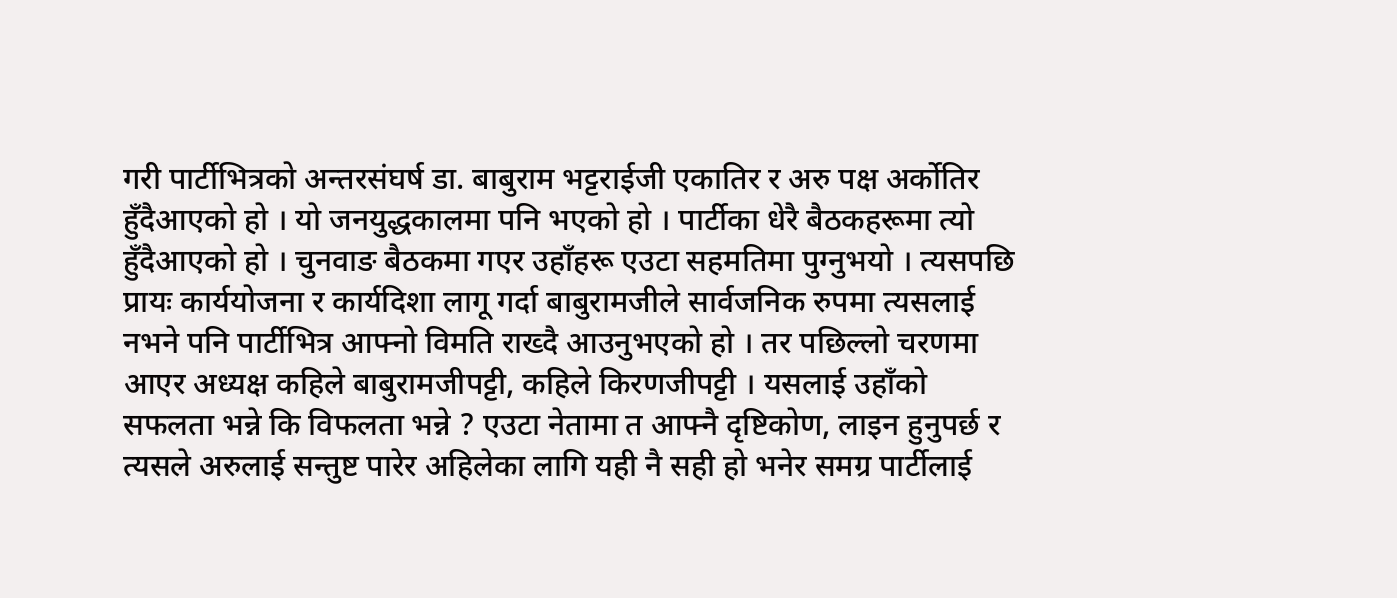गरी पार्टीभित्रको अन्तरसंघर्ष डा. बाबुराम भट्टराईजी एकातिर र अरु पक्ष अर्कोतिर हुँदैआएको हो । यो जनयुद्धकालमा पनि भएको हो । पार्टीका धेरै बैठकहरूमा त्यो हुँदैआएको हो । चुनवाङ बैठकमा गएर उहाँहरू एउटा सहमतिमा पुग्नुभयो । त्यसपछि प्रायः कार्ययोजना र कार्यदिशा लागू गर्दा बाबुरामजीले सार्वजनिक रुपमा त्यसलाई नभने पनि पार्टीभित्र आफ्नो विमति राख्दै आउनुभएको हो । तर पछिल्लो चरणमा आएर अध्यक्ष कहिले बाबुरामजीपट्टी, कहिले किरणजीपट्टी । यसलाई उहाँको सफलता भन्ने कि विफलता भन्ने ? एउटा नेतामा त आफ्नै दृष्टिकोण, लाइन हुनुपर्छ र त्यसले अरुलाई सन्तुष्ट पारेर अहिलेका लागि यही नै सही हो भनेर समग्र पार्टीलाई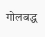गोलबद्ध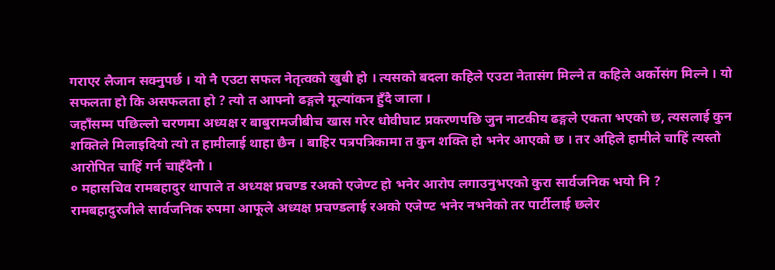गराएर लैजान सक्नुपर्छ । यो नै एउटा सफल नेतृत्वको खुबी हो । त्यसको बदला कहिले एउटा नेतासंग मिल्ने त कहिले अर्कोसंग मिल्ने । यो सफलता हो कि असफलता हो ? त्यो त आफ्नो ढङ्गले मूल्यांकन हुँदै जाला ।
जहाँसम्म पछिल्लो चरणमा अध्यक्ष र बाबुरामजीबीच खास गरेर धोवीघाट प्रकरणपछि जुन नाटकीय ढङ्गले एकता भएको छ, त्यसलाई कुन शक्तिले मिलाइदियो त्यो त हामीलाई थाहा छैन । बाहिर पत्रपत्रिकामा त कुन शक्ति हो भनेर आएको छ । तर अहिले हामीले चाहिं त्यस्तो आरोपित चाहिं गर्न चाहँदैनौ ।
० महासचिव रामबहादुर थापाले त अध्यक्ष प्रचण्ड रअको एजेण्ट हो भनेर आरोप लगाउनुभएको कुरा सार्वजनिक भयो नि ?
रामबहादुरजीले सार्वजनिक रुपमा आफूले अध्यक्ष प्रचण्डलाई रअको एजेण्ट भनेर नभनेको तर पार्टीलाई छलेर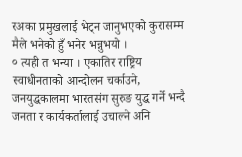रअका प्रमुखलाई भेट्न जानुभएको कुरासम्म मैले भनेको हुँ भनेर भन्नुभयो ।
० त्यही त भन्या । एकातिर राष्ट्रिय स्वाधीनताको आन्दोलन चर्काउने, जनयुद्धकालमा भारतसंग सुरुङ युद्ध गर्ने भन्दै जनता र कार्यकर्तालाई उचाल्ने अनि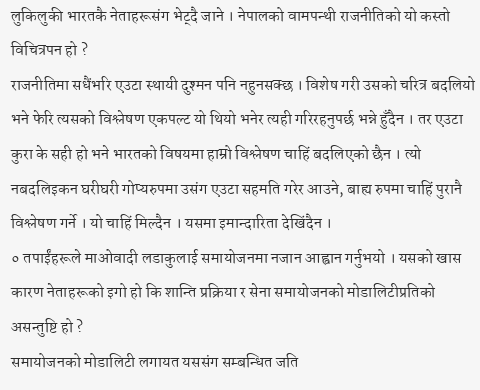लुकिलुकी भारतकै नेताहरूसंग भेट्दै जाने । नेपालको वामपन्थी राजनीतिको यो कस्तो विचित्रपन हो ?
राजनीतिमा सधैंभरि एउटा स्थायी दुश्मन पनि नहुनसक्छ । विशेष गरी उसको चरित्र बदलियो भने फेरि त्यसको विश्लेषण एकपल्ट यो थियो भनेर त्यही गरिरहनुपर्छ भन्ने हुँदैन । तर एउटा कुरा के सही हो भने भारतको विषयमा हाम्रो विश्लेषण चाहिं बदलिएको छैन । त्यो नबदलिइकन घरीघरी गोप्यरुपमा उसंग एउटा सहमति गरेर आउने, बाह्य रुपमा चाहिं पुरानै विश्लेषण गर्ने । यो चाहिं मिल्दैन । यसमा इमान्दारिता देखिंदैन ।
० तपाईंहरूले माओवादी लडाकुलाई समायोजनमा नजान आह्वान गर्नुभयो । यसको खास कारण नेताहरूको इगो हो कि शान्ति प्रक्रिया र सेना समायोजनको मोडालिटीप्रतिको असन्तुष्टि हो ?
समायोजनको मोडालिटी लगायत यससंग सम्बन्धित जति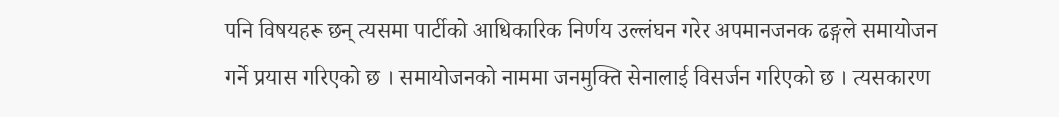पनि विषयहरू छन् त्यसमा पार्टीको आधिकारिक निर्णय उल्लंघन गरेर अपमानजनक ढङ्गले समायोजन गर्ने प्रयास गरिएको छ । समायोजनको नाममा जनमुक्ति सेनालाई विसर्जन गरिएको छ । त्यसकारण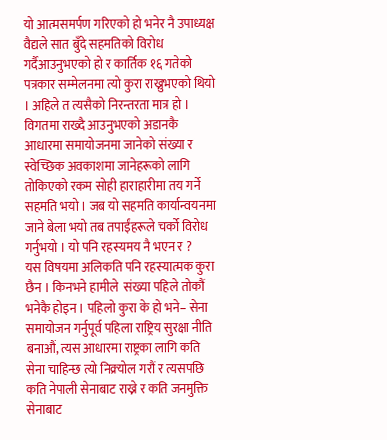यो आत्मसमर्पण गरिएको हो भनेर नै उपाध्यक्ष वैद्यले सात बुँदे सहमतिको विरोध गर्दैआउनुभएको हो र कार्तिक १६ गतेको पत्रकार सम्मेलनमा त्यो कुरा राख्नुभएको थियो । अहिले त त्यसैको निरन्तरता मात्र हो ।
विगतमा राख्दै आउनुभएको अडानकै आधारमा समायोजनमा जानेको संख्या र स्वेच्छिक अवकाशमा जानेहरूको लागि तोकिएको रकम सोही हाराहारीमा तय गर्ने सहमति भयो । जब यो सहमति कार्यान्वयनमा जाने बेला भयो तब तपाईंहरूले चर्को विरोध गर्नुभयो । यो पनि रहस्यमय नै भएन र ?
यस विषयमा अलिकति पनि रहस्यात्मक कुरा छैन । किनभने हामीले  संख्या पहिले तोकौं भनेकै होइन । पहिलो कुरा के हो भने– सेना समायोजन गर्नुपूर्व पहिला राष्ट्रिय सुरक्षा नीति बनाऔं, त्यस आधारमा राष्ट्रका लागि कति सेना चाहिन्छ त्यो निक्र्योल गरौं र त्यसपछि कति नेपाली सेनाबाट राख्ने र कति जनमुक्ति सेनाबाट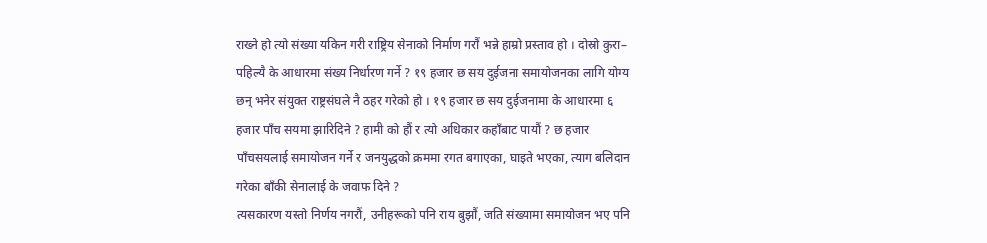राख्ने हो त्यो संख्या यकिन गरी राष्ट्रिय सेनाको निर्माण गरौं भन्ने हाम्रो प्रस्ताव हो । दोस्रो कुरा– पहिल्यै के आधारमा संख्य निर्धारण गर्ने ? १९ हजार छ सय दुईजना समायोजनका लागि योग्य छन् भनेर संयुक्त राष्ट्रसंघले नै ठहर गरेको हो । १९ हजार छ सय दुईजनामा के आधारमा ६ हजार पाँच सयमा झारिदिने ? हामी को हौं र त्यो अधिकार कहाँबाट पायौं ? छ हजार पाँचसयलाई समायोजन गर्ने र जनयुद्धको क्रममा रगत बगाएका, घाइते भएका, त्याग बलिदान गरेका बाँकी सेनालाई के जवाफ दिने ?
त्यसकारण यस्तो निर्णय नगरौं, उनीहरूको पनि राय बुझौं, जति संख्यामा समायोजन भए पनि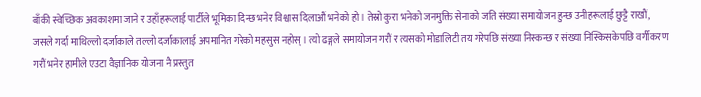बाँकी स्वेच्छिक अवकाशमा जाने र उहाँहरूलाई पार्टीले भूमिका दिन्छ भनेर विश्वास दिलाऔं भनेको हो । तेस्रो कुरा भनेको जनमुक्ति सेनाको जति संख्या समायोजन हुन्छ उनीहरूलाई छुट्टै राखौं, जसले गर्दा माथिल्लो दर्जाकाले तल्लो दर्जाकालाई अपमानित गरेको महसुस नहोस् । त्यो ढङ्गले समायोजन गरौं र त्यसको मोडालिटी तय गरेपछि संख्या निस्कन्छ र संख्या निस्किसकेपछि वर्गीकरण गरौं भनेर हामीले एउटा वैज्ञानिक योजना नै प्रस्तुत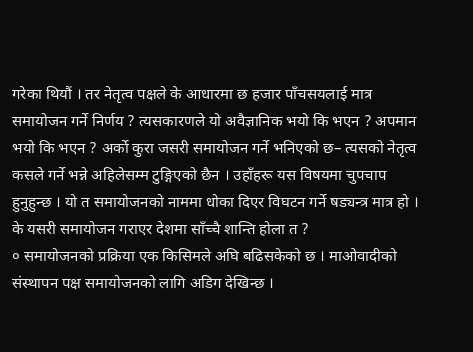गरेका थियौं । तर नेतृत्व पक्षले के आधारमा छ हजार पाँचसयलाई मात्र समायोजन गर्ने निर्णय ? त्यसकारणले यो अवैज्ञानिक भयो कि भएन ? अपमान भयो कि भएन ? अर्को कुरा जसरी समायोजन गर्ने भनिएको छ– त्यसको नेतृत्व कसले गर्ने भन्ने अहिलेसम्म टुङ्गिएको छैन । उहाँहरू यस विषयमा चुपचाप हुनुहुन्छ । यो त समायोजनको नाममा धोका दिएर विघटन गर्ने षड्यन्त्र मात्र हो । के यसरी समायोजन गराएर देशमा साँच्चै शान्ति होला त ?
० समायोजनको प्रक्रिया एक किसिमले अघि बढिसकेको छ । माओवादीको संस्थापन पक्ष समायोजनको लागि अडिग देखिन्छ ।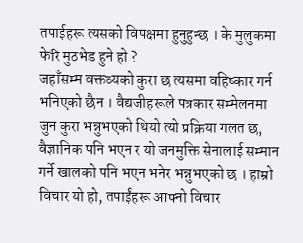तपाईहरू त्यसको विपक्षमा हुनुहुन्छ । के मुलुकमा फेरि मुठभेड हुने हो ?
जहाँसम्म वक्तव्यको कुरा छ त्यसमा वहिष्कार गर्न भनिएको छैन । वैद्यजीहरूले पत्रकार सम्मेलनमा जुन कुरा भन्नुभएको थियो त्यो प्रक्रिया गलत छ, वैज्ञानिक पनि भएन र यो जनमुक्ति सेनालाई सम्मान गर्ने खालको पनि भएन भनेर भन्नुभएको छ । हाम्रो विचार यो हो, तपाईंहरू आफ्नो विचार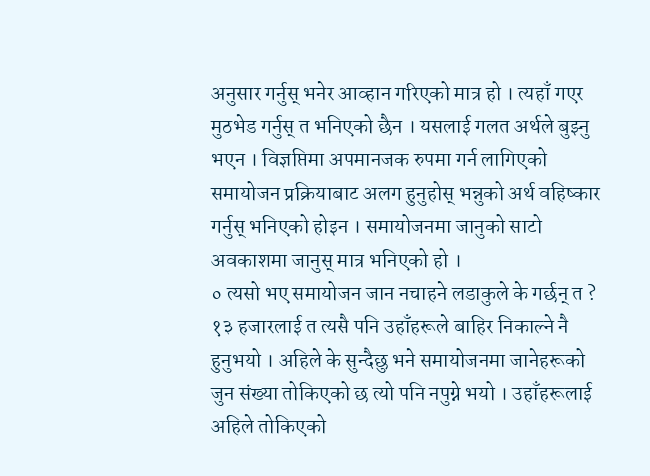अनुसार गर्नुस् भनेर आव्हान गरिएको मात्र हो । त्यहाँ गएर मुठभेड गर्नुस् त भनिएको छैन । यसलाई गलत अर्थले बुझ्नु भएन । विज्ञप्तिमा अपमानजक रुपमा गर्न लागिएको समायोजन प्रक्रियाबाट अलग हुनुहोस् भन्नुको अर्थ वहिष्कार गर्नुस् भनिएको होइन । समायोजनमा जानुको साटो अवकाशमा जानुस् मात्र भनिएको हो ।
० त्यसो भए समायोजन जान नचाहने लडाकुले के गर्छन् त ?
१३ हजारलाई त त्यसै पनि उहाँहरूले बाहिर निकाल्ने नै हुनुभयो । अहिले के सुन्दैछु भने समायोजनमा जानेहरूको जुन संख्या तोकिएको छ त्यो पनि नपुग्ने भयो । उहाँहरूलाई अहिले तोकिएको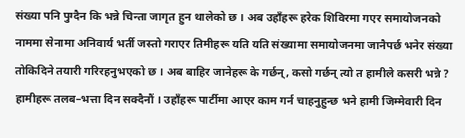संख्या पनि पुग्दैन कि भन्ने चिन्ता जागृत हुन थालेको छ । अब उहाँहरू हरेक शिविरमा गएर समायोजनको नाममा सेनामा अनिवार्य भर्ती जस्तो गराएर तिमीहरू यति यति संख्यामा समायोजनमा जानैपर्छ भनेर संख्या तोकिदिने तयारी गरिरहनुभएको छ । अब बाहिर जानेहरू के गर्छन्, कसो गर्छन् त्यो त हामीले कसरी भन्ने ? हामीहरू तलब–भत्ता दिन सक्दैनौं । उहाँहरू पार्टीमा आएर काम गर्न चाहनुहुन्छ भने हामी जिम्मेवारी दिन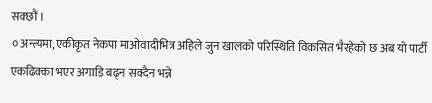सक्छौं ।
० अन्त्यमा, एकीकृत नेकपा माओवादीभित्र अहिले जुन खालको परिस्थिति विकसित भैरहेको छ अब यो पार्टी एकढिक्का भएर अगाडि बढ्न सक्दैन भन्ने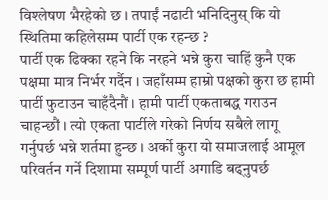विश्लेषण भैरहेको छ । तपाईं नढाटी भनिदिनुस् कि यो स्थितिमा कहिलेसम्म पार्टी एक रहन्छ ?
पार्टी एक ढिक्का रहने कि नरहने भन्ने कुरा चाहिं कुनै एक पक्षमा मात्र निर्भर गर्दैन । जहाँसम्म हाम्रो पक्षको कुरा छ हामी पार्टी फुटाउन चाहँदैनौं । हामी पार्टी एकताबद्ध गराउन चाहन्छौं । त्यो एकता पार्टीले गरेको निर्णय सबैले लागू गर्नुपर्छ भन्ने शर्तमा हुन्छ । अर्को कुरा यो समाजलाई आमूल परिवर्तन गर्ने दिशामा सम्पूर्ण पार्टी अगाडि बढ्नुपर्छ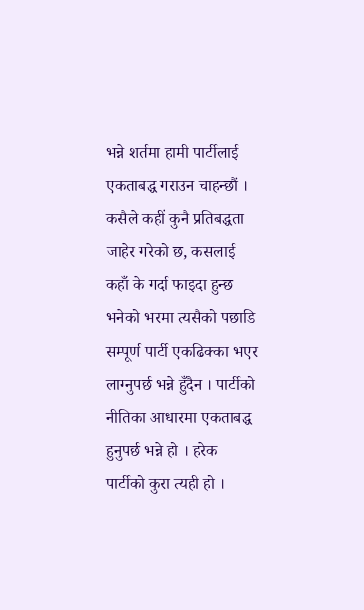भन्ने शर्तमा हामी पार्टीलाई एकताबद्ध गराउन चाहन्छौं । कसैले कहीं कुनै प्रतिबद्धता जाहेर गरेको छ, कसलाई कहाँ के गर्दा फाइदा हुन्छ भनेको भरमा त्यसैको पछाडि सम्पूर्ण पार्टी एकढिक्का भएर लाग्नुपर्छ भन्ने हुँदैन । पार्टीको नीतिका आधारमा एकताबद्ध हुनुपर्छ भन्ने हो । हरेक पार्टीको कुरा त्यही हो ।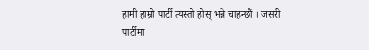हामी हाम्रो पार्टी त्यस्तो होस् भन्ने चाहन्छौं । जसरी पार्टीमा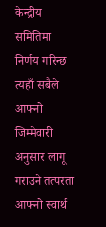केन्द्रीय समितिमा निर्णय गरिन्छ त्यहाँ सबैले आफ्नो जिम्मेवारी अनुसार लागू गराउने तत्परता आफ्नो स्वार्थ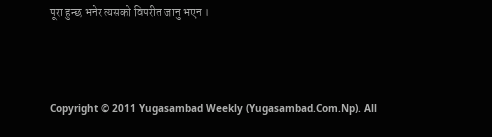पूरा हुन्छ भनेर त्यसको विपरीत जानु भएन ।



Copyright © 2011 Yugasambad Weekly (Yugasambad.Com.Np). All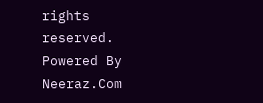rights reserved. Powered By Neeraz.Com